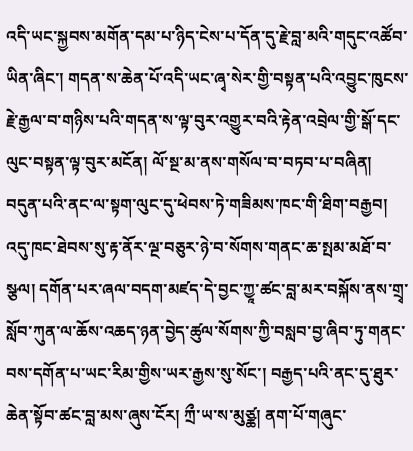འདི་ཡང་སྐྱབས་མགོན་དམ་པ་ཉིད་ངེས་པ་དོན་དུ་རྗེ་བླ་མའི་གདུང་འཚོབ་ཡིན་ཞིང་། གདན་ས་ཆེན་པོ་འདི་ཡང་ཞྭ་སེར་གྱི་བསྟན་པའི་འབྱུང་ཁུངས་རྗེ་རྒྱལ་བ་གཉིས་པའི་གདན་ས་ལྟ་བུར་འགྱུར་བའི་རྟེན་འབྲེལ་གྱི་སྒོ་དང་ལུང་བསྟན་ལྟ་བུར་མངོན། ལོ་སྔ་མ་ནས་གསོལ་བ་བཏབ་པ་བཞིན། བདུན་པའི་ནང་ལ་སྟག་ལུང་དུ་ཕེབས་ཏེ་གཟིམས་ཁང་གི་ཐིག་བརྒྱབ། འདུ་ཁང་ཐེབས་སུ་རྟ་ནོར་ལྔ་བཅུར་ཉེ་བ་སོགས་གནང་ཆ་སྤམ་མཐོ་བ་སྩལ། དགོན་པར་ཞལ་བདག་མཛད་དེ་བྱང་ཀྱཱ་ཚང་བླ་མར་བསྐོས་ནས་གྲྭ་སློབ་ཀུན་ལ་ཆོས་འཆད་ཉན་བྱེད་ཚུལ་སོགས་ཀྱི་བསླབ་བྱ་ཞིབ་ཏུ་གནང་བས་དགོན་པ་ཡང་རིམ་གྱིས་ཡར་རྒྱས་སུ་སོང་། བརྒྱད་པའི་ནང་དུ་ཐུར་ཆེན་སྟོབ་ཚང་བླ་མས་ཞུས་ངོར། ཀྲྀ་ཡ་ས་མུཙྪ། ནག་པོ་གཞུང་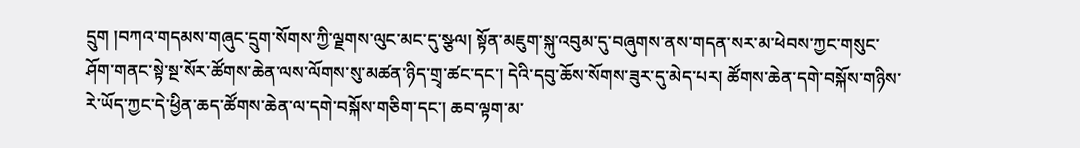དྲུག །བཀའ་གདམས་གཞུང་དྲུག་སོགས་ཀྱི་ལྗགས་ལུང་མང་དུ་སྩལ། སྟོན་མཇུག་སྐུ་འབུམ་དུ་བཞུགས་ནས་གདན་སར་མ་ཕེབས་ཀྱང་གསུང་ཤོག་གནང་སྟེ་སྔ་སོར་ཚོགས་ཆེན་ལས་ལོགས་སུ་མཚན་ཉིད་གྲྭ་ཚང་དང་། དེའི་དབུ་ཆོས་སོགས་ཟུར་དུ་མེད་པར། ཚོགས་ཆེན་དགེ་བསྐོས་གཉིས་རེ་ཡོད་ཀྱང་དེ་ཕྱིན་ཆད་ཚོགས་ཆེན་ལ་དགེ་བསྐོས་གཅིག་དང་། ཆབ་ལྟག་མ་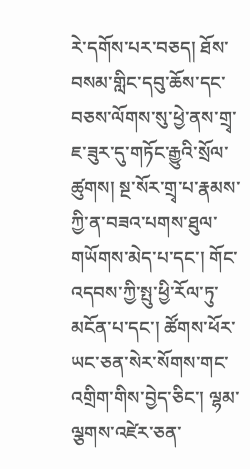རེ་དགོས་པར་བཅད། ཐོས་བསམ་གླིང་དབུ་ཆོས་དང་བཅས་ལོགས་སུ་ཕྱེ་ནས་གྲྭ་ཇ་ཟུར་དུ་གཏོང་རྒྱུའི་སྲོལ་ཚུགས། སྔ་སོར་གྲྭ་པ་རྣམས་ཀྱི་ན་བཟའ་པགས་ཐུལ་གཡོགས་མེད་པ་དང་། གོང་འདབས་ཀྱི་སྤུ་ཕྱི་རོལ་ཏུ་མངོན་པ་དང་། ཚོགས་ཕོར་ཡང་ཅན་སེར་སོགས་གང་འགྲིག་གིས་བྱེད་ཅིང་། ལྷམ་ལྕགས་འཛེར་ཅན་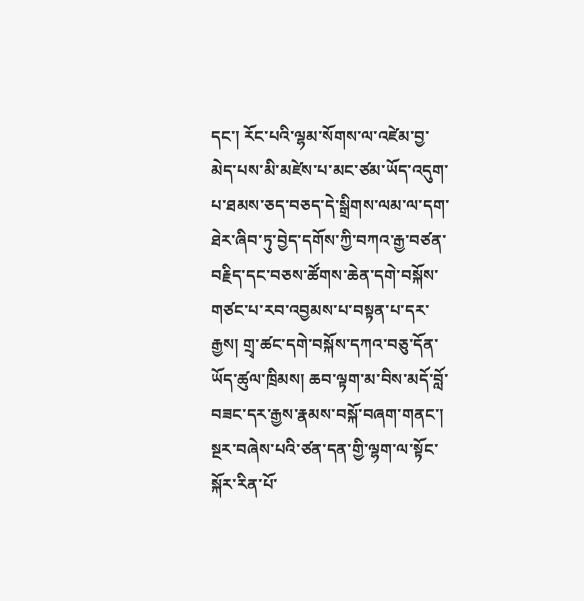དང་། རོང་པའི་ལྷམ་སོགས་ལ་འཛེམ་བྱ་མེད་པས་མི་མཛེས་པ་མང་ཙམ་ཡོད་འདུག་པ་ཐམས་ཅད་བཅད་དེ་སྒྲིགས་ལམ་ལ་དག་ཐེར་ཞིབ་ཏུ་བྱེད་དགོས་ཀྱི་བཀའ་རྒྱ་བཙན་བརྗིད་དང་བཅས་ཚོགས་ཆེན་དགེ་བསྐོས་གཙང་པ་རབ་འབྱམས་པ་བསྟན་པ་དར་རྒྱས། གྲྭ་ཚང་དགེ་བསྐོས་དཀའ་བཅུ་དོན་ཡོད་ཚུལ་ཁྲིམས། ཆབ་ལྟག་མ་བིས་མདོ་བློ་བཟང་དར་རྒྱས་རྣམས་བསྐོ་བཞག་གནང་། སྔར་བཞེས་པའི་ཙན་དན་གྱི་ལྷག་ལ་སྟོང་སྐོར་རིན་པོ་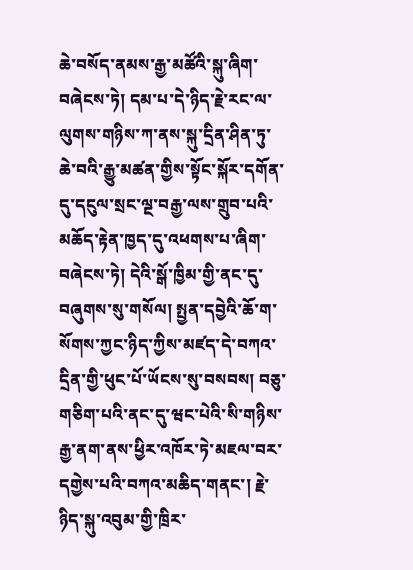ཆེ་བསོད་ནམས་རྒྱ་མཚོའི་སྐུ་ཞིག་བཞེངས་ཏེ། དམ་པ་དེ་ཉིད་རྗེ་རང་ལ་ལུགས་གཉིས་ཀ་ནས་སྐུ་དྲིན་ཤིན་ཏུ་ཆེ་བའི་རྒྱུ་མཚན་གྱིས་སྟོང་སྐོར་དགོན་དུ་དངུལ་སྲང་ལྔ་བརྒྱ་ལས་གྲུབ་པའི་མཆོད་རྟེན་ཁྱད་དུ་འཕགས་པ་ཞིག་བཞེངས་ཏེ། དེའི་སྒོ་ཁྱིམ་གྱི་ནང་དུ་བཞུགས་སུ་གསོལ། སྤྱན་དབྱེའི་ཆོ་ག་སོགས་ཀྱང་ཉིད་ཀྱིས་མཛད་དེ་བཀའ་དྲིན་གྱི་ཕུང་པོ་ཡོངས་སུ་བསབས། བཅུ་གཅིག་པའི་ནང་དུ་ཝང་པེའི་སི་གཉིས་རྒྱ་ནག་ནས་ཕྱིར་འཁོར་ཏེ་མཇལ་བར་དགྱེས་པའི་བཀའ་མཆིད་གནང་། རྗེ་ཉིད་སྐུ་འབུམ་གྱི་ཁྲིར་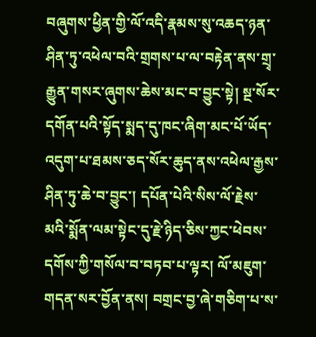བཞུགས་ཕྱིན་གྱི་ལོ་འདི་རྣམས་སུ་འཆད་ཉན་ཤིན་ཏུ་འཕེལ་བའི་གྲགས་པ་ལ་བརྟེན་ནས་གྲྭ་རྒྱུན་གསར་ཞུགས་ཆེས་མང་བ་བྱུང་སྟེ། སྔ་སོར་དགོན་པའི་སྟོད་སྨད་དུ་ཁང་ཞིག་མང་པོ་ཡོད་འདུག་པ་ཐམས་ཅད་སོར་ཆུད་ནས་འཕེལ་རྒྱས་ཤིན་ཏུ་ཆེ་བ་བྱུང་། དཔོན་པེའི་སིས་ལོ་རྗེས་མའི་སྨོན་ལམ་སྟེང་དུ་རྗེ་ཉིད་ཅིས་ཀྱང་ཕེབས་དགོས་ཀྱི་གསོལ་བ་བཏབ་པ་ལྟར། ལོ་མཇུག་གདན་སར་བྱོན་ནས། བགྲང་བྱ་ཞེ་གཅིག་པ་ས་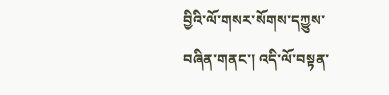བྱིའི་ལོ་གསར་སོགས་དཀྱུས་བཞིན་གནང་། འདི་ལོ་བསྟན་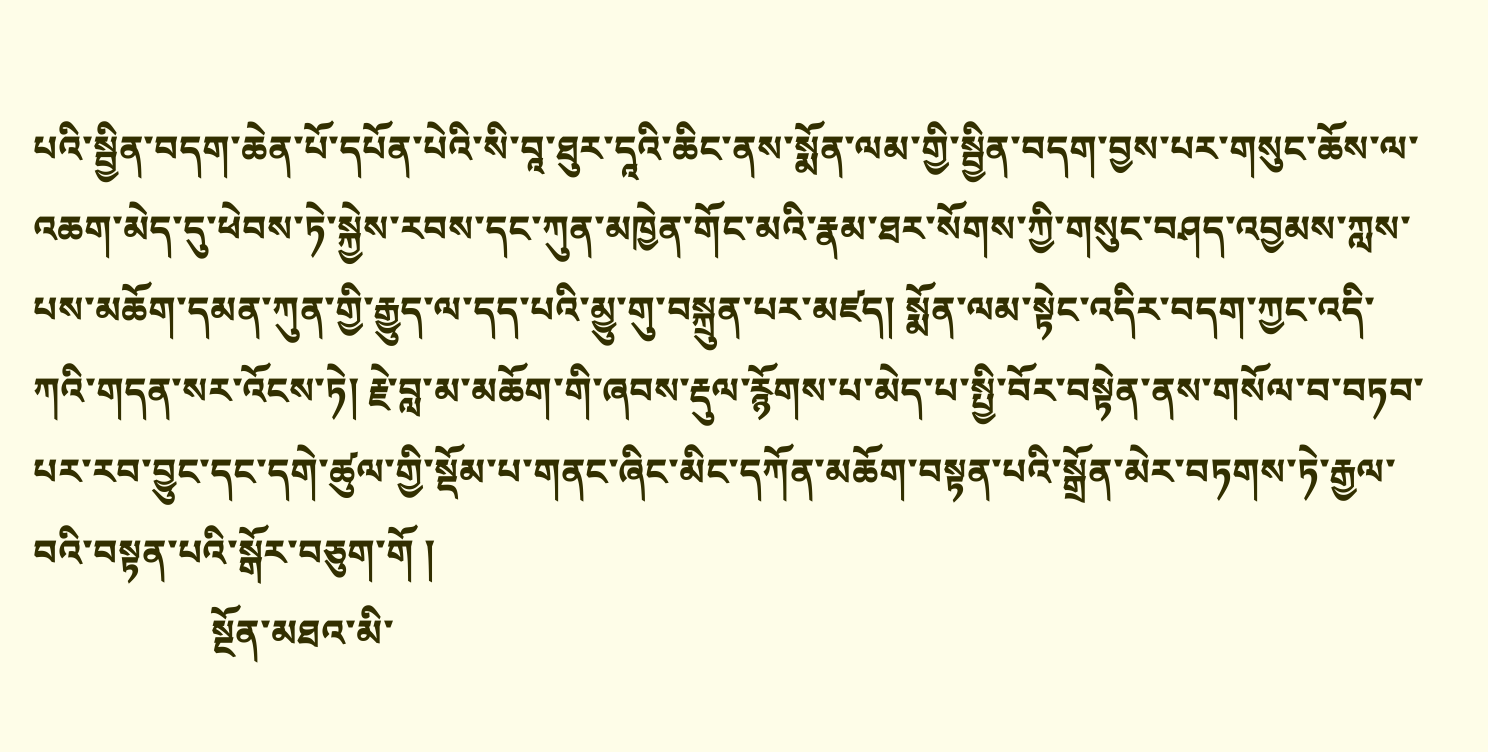པའི་སྦྱིན་བདག་ཆེན་པོ་དཔོན་པེའི་སི་བཱ་ཐུར་དཱའི་ཆིང་ནས་སྨོན་ལམ་གྱི་སྦྱིན་བདག་བྱས་པར་གསུང་ཆོས་ལ་འཆག་མེད་དུ་ཕེབས་ཏེ་སྐྱེས་རབས་དང་ཀུན་མཁྱེན་གོང་མའི་རྣམ་ཐར་སོགས་ཀྱི་གསུང་བཤད་འབྱམས་ཀླས་པས་མཆོག་དམན་ཀུན་གྱི་རྒྱུད་ལ་དད་པའི་མྱུ་གུ་བསྐྲུན་པར་མཛད། སྨོན་ལམ་སྟེང་འདིར་བདག་ཀྱང་འདི་ཀའི་གདན་སར་འོངས་ཏེ། རྗེ་བླ་མ་མཆོག་གི་ཞབས་རྡུལ་རྙོགས་པ་མེད་པ་སྤྱི་བོར་བསྟེན་ནས་གསོལ་བ་བཏབ་པར་རབ་བྱུང་དང་དགེ་ཚུལ་གྱི་སྡོམ་པ་གནང་ཞིང་མིང་དཀོན་མཆོག་བསྟན་པའི་སྒྲོན་མེར་བཏགས་ཏེ་རྒྱལ་བའི་བསྟན་པའི་སྒོར་བཅུག་གོ །
                   སྔོན་མཐའ་མི་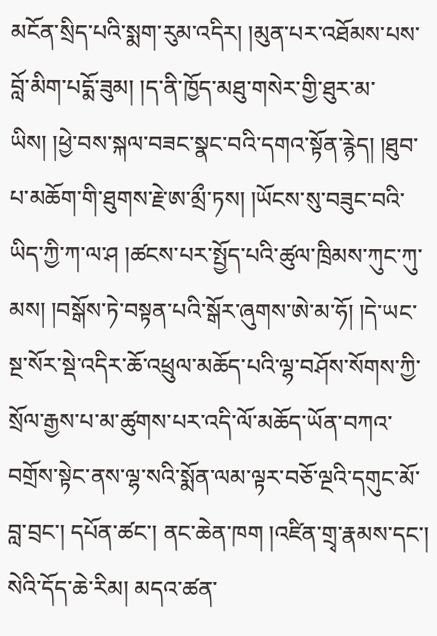མངོན་སྲིད་པའི་སྨག་རུམ་འདིར། །མུན་པར་འཐོམས་པས་བློ་མིག་པདྨོ་ཟུམ། །ད་ནི་ཁྱོད་མཐུ་གསེར་གྱི་ཐུར་མ་ཡིས། །ཕྱེ་བས་སྐལ་བཟང་སྣང་བའི་དགའ་སྟོན་རྙེད། །ཐུབ་པ་མཆོག་གི་ཐུགས་རྗེ་ཨ་མྲྀ་ཏས། །ཡོངས་སུ་བཟུང་བའི་ཡིད་ཀྱི་ཀ་ལ་ཤ །ཚངས་པར་སྤྱོད་པའི་ཚུལ་ཁྲིམས་ཀུང་ཀུ་མས། །བསྒོས་ཏེ་བསྟན་པའི་སྒོར་ཞུགས་ཨེ་མ་ཧོ། །དེ་ཡང་སྔ་སོར་སྡེ་འདིར་ཆོ་འཕྲུལ་མཆོད་པའི་ལྷ་བཤོས་སོགས་ཀྱི་སྲོལ་རྒྱས་པ་མ་ཚུགས་པར་འདི་ལོ་མཆོད་ཡོན་བཀའ་བགྲོས་སྟེང་ནས་ལྷ་སའི་སྨོན་ལམ་ལྟར་བཅོ་ལྔའི་དགུང་མོ་བླ་བྲང་། དཔོན་ཚང་། ནང་ཆེན་ཁག །འཛིན་གྲྭ་རྣམས་དང་། སེའི་དོད་ཆེ་རིམ། མདའ་ཚན་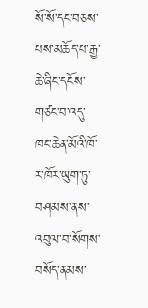སོ་སོ་དང་བཅས་པས་མཆོད་པ་རྒྱ་ཆེ་ཞིང་དངོས་གཙང་བ་འདུ་ཁང་ཆེན་མོའི་ཁོ་ར་ཁོར་ཡུག་ཏུ་བཤམས་ནས་འབུལ་བ་སོགས་བསོད་ནམས་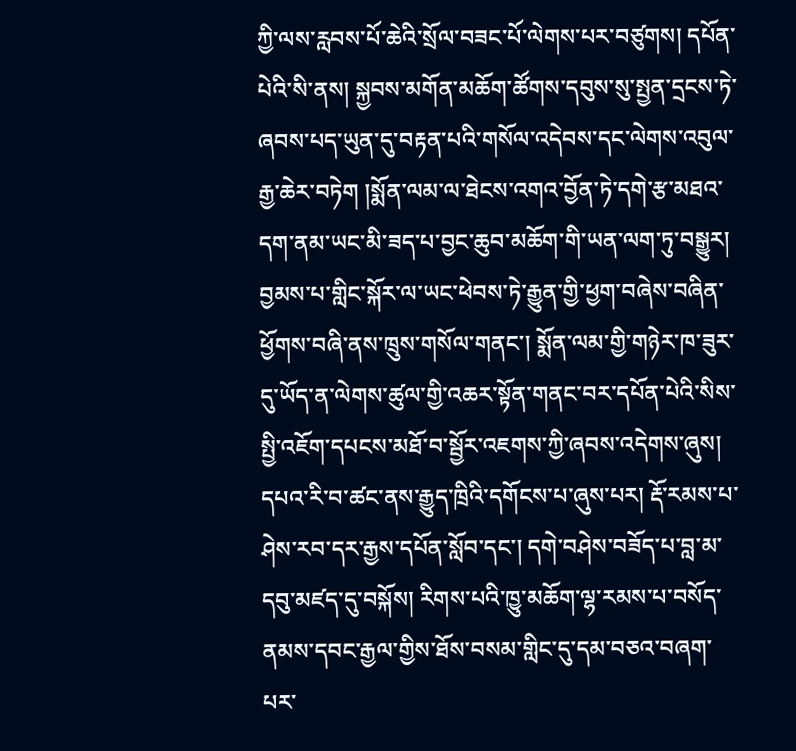ཀྱི་ལས་རླབས་པོ་ཆེའི་སྲོལ་བཟང་པོ་ལེགས་པར་བཙུགས། དཔོན་པེའི་སི་ནས། སྐྱབས་མགོན་མཆོག་ཚོགས་དབུས་སུ་སྤྱན་དྲངས་ཏེ་ཞབས་པད་ཡུན་དུ་བརྟན་པའི་གསོལ་འདེབས་དང་ལེགས་འབུལ་རྒྱ་ཆེར་བཏེག །སྨོན་ལམ་ལ་ཐེངས་འགའ་བྱོན་ཏེ་དགེ་རྩ་མཐའ་དག་ནམ་ཡང་མི་ཟད་པ་བྱང་ཆུབ་མཆོག་གི་ཡན་ལག་ཏུ་བསྒྱུར། བྱམས་པ་གླིང་སྐོར་ལ་ཡང་ཕེབས་ཏེ་རྒྱུན་གྱི་ཕྱག་བཞེས་བཞིན་ཕྱོགས་བཞི་ནས་ཁྲུས་གསོལ་གནང་། སྨོན་ལམ་གྱི་གཉེར་ཁ་ཟུར་དུ་ཡོད་ན་ལེགས་ཚུལ་གྱི་འཆར་སྟོན་གནང་བར་དཔོན་པེའི་སིས་སྤྱི་འཇོག་དཔངས་མཐོ་བ་སྦྱོར་འཇགས་ཀྱི་ཞབས་འདེགས་ཞུས། དཔའ་རི་བ་ཚང་ནས་རྒྱུད་ཁྲིའི་དགོངས་པ་ཞུས་པར། རྡོ་རམས་པ་ཤེས་རབ་དར་རྒྱས་དཔོན་སློབ་དང་། དགེ་བཤེས་བཟོད་པ་བླ་མ་དབུ་མཛད་དུ་བསྐོས། རིགས་པའི་ཁྱུ་མཆོག་ལྷ་རམས་པ་བསོད་ནམས་དབང་རྒྱལ་གྱིས་ཐོས་བསམ་གླིང་དུ་དམ་བཅའ་བཞག་པར་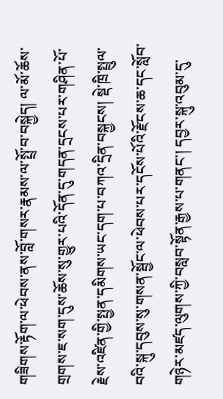གཟིགས་རྟོག་ལ་ཕེབས་ནས་བློ་གསར་རྣམས་ལ་སྤྲོ་བ་བསྐྱེད། ལ་མོ་ཆོས་གྲགས་ཇ་སག་དུས་ཆོས་སུ་གྱུར་པའི་དོན་དུ་གདན་དྲངས་པར་གཤིན་པོ་རྗེས་འཛིན་གྱི་སྤྱན་དམིགས་ཡང་དག་པ་བཀའ་དྲིན་བསྐྱངས། སྡེ་ཁྲི་སྤྲུལ་བའི་སྐུ་དབུས་སུ་གསན་སྦྱོང་ལ་ཕེབས་པར་དངོས་པོའི་རྫོངས་ཆ་དང་སློབ་གཉེར་མཛད་ལུགས་ཀྱི་བསླབ་སྟོན་རྒྱས་པ་གནང་། དབྱར་སྐུ་འབུམ་དུ་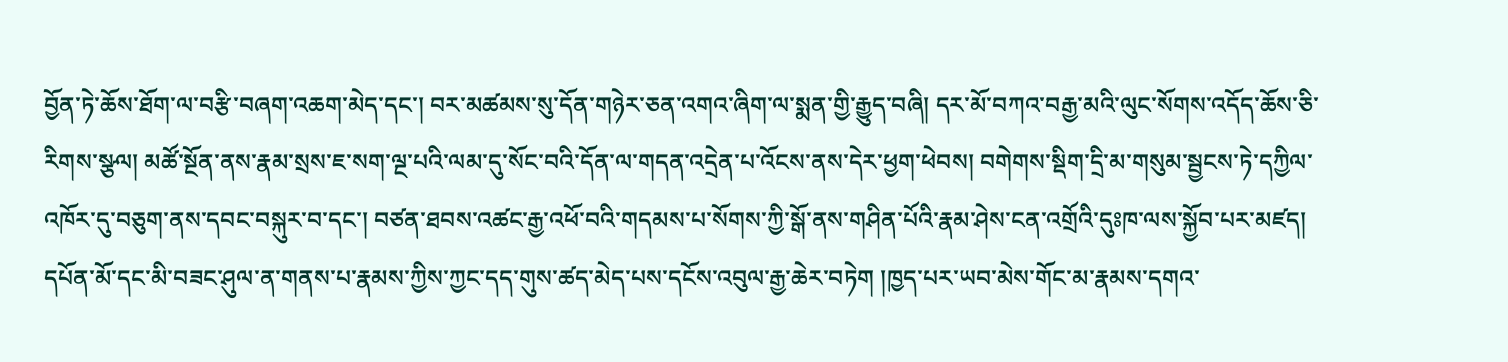བྱོན་ཏེ་ཆོས་ཐོག་ལ་བརྩི་བཞག་འཆག་མེད་དང་། བར་མཚམས་སུ་དོན་གཉེར་ཅན་འགའ་ཞིག་ལ་སྨན་གྱི་རྒྱུད་བཞི། དར་མོ་བཀའ་བརྒྱ་མའི་ལུང་སོགས་འདོད་ཆོས་ཅི་རིགས་སྩལ། མཚོ་སྔོན་ནས་རྣམ་སྲས་ཇ་སག་ལྔ་པའི་ལམ་དུ་སོང་བའི་དོན་ལ་གདན་འདྲེན་པ་འོངས་ནས་དེར་ཕྱག་ཕེབས། བགེགས་སྡིག་དྲི་མ་གསུམ་སྦྱངས་ཏེ་དཀྱིལ་འཁོར་དུ་བཅུག་ནས་དབང་བསྐུར་བ་དང་། བཙན་ཐབས་འཚང་རྒྱ་འཕོ་བའི་གདམས་པ་སོགས་ཀྱི་སྒོ་ནས་གཤིན་པོའི་རྣམ་ཤེས་ངན་འགྲོའི་དུཿཁ་ལས་སྐྱོབ་པར་མཛད། དཔོན་མོ་དང་མི་བཟང་ཤུལ་ན་གནས་པ་རྣམས་ཀྱིས་ཀྱང་དད་གུས་ཚད་མེད་པས་དངོས་འབུལ་རྒྱ་ཆེར་བཏེག །ཁྱད་པར་ཡབ་མེས་གོང་མ་རྣམས་དགའ་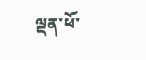ལྡན་ཕོ་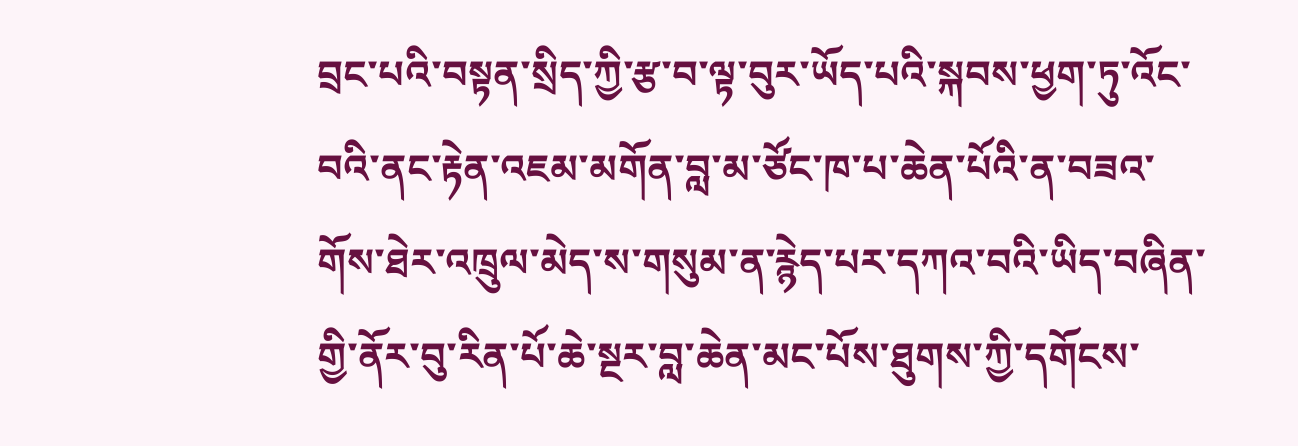བྲང་པའི་བསྟན་སྲིད་ཀྱི་རྩ་བ་ལྟ་བུར་ཡོད་པའི་སྐབས་ཕྱག་ཏུ་འོང་བའི་ནང་རྟེན་འཇམ་མགོན་བླ་མ་ཙོང་ཁ་པ་ཆེན་པོའི་ན་བཟའ་གོས་ཐེར་འཁྲུལ་མེད་ས་གསུམ་ན་རྙེད་པར་དཀའ་བའི་ཡིད་བཞིན་གྱི་ནོར་བུ་རིན་པོ་ཆེ་སྔར་བླ་ཆེན་མང་པོས་ཐུགས་ཀྱི་དགོངས་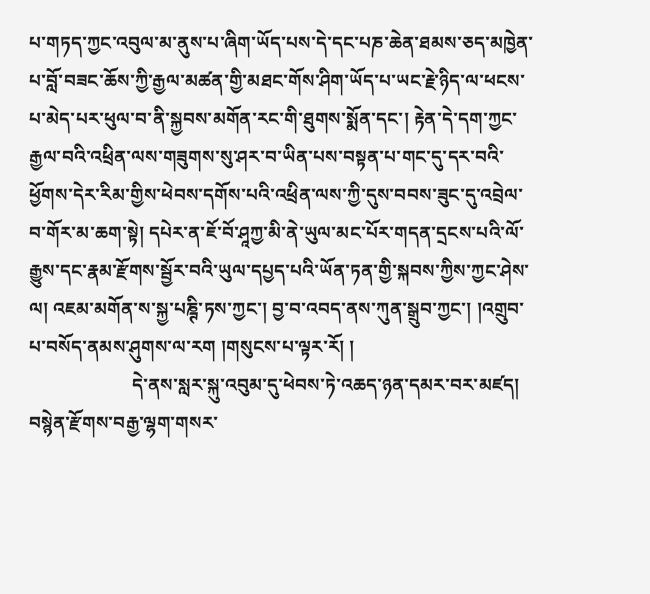པ་གཏད་ཀྱང་འབུལ་མ་ནུས་པ་ཞིག་ཡོད་པས་དེ་དང་པཎ་ཆེན་ཐམས་ཅད་མཁྱེན་པ་བློ་བཟང་ཆོས་ཀྱི་རྒྱལ་མཚན་གྱི་མཐང་གོས་ཤིག་ཡོད་པ་ཡང་རྗེ་ཉིད་ལ་ཕངས་པ་མེད་པར་ཕུལ་བ་ནི་སྐྱབས་མགོན་རང་གི་ཐུགས་སྨོན་དང་། རྟེན་དེ་དག་ཀྱང་རྒྱལ་བའི་འཕྲིན་ལས་གཟུགས་སུ་ཤར་བ་ཡིན་པས་བསྟན་པ་གང་དུ་དར་བའི་ཕྱོགས་དེར་རིམ་གྱིས་ཕེབས་དགོས་པའི་འཕྲིན་ལས་ཀྱི་དུས་བབས་ཟུང་དུ་འབྲེལ་བ་གོར་མ་ཆག་སྟེ། དཔེར་ན་ཇོ་བོ་ཤཱཀྱ་མི་ནེ་ཡུལ་མང་པོར་གདན་དྲངས་པའི་ལོ་རྒྱུས་དང་རྣམ་རྫོགས་སྦྱོར་བའི་ཡུལ་དཔྱད་པའི་ཡོན་ཏན་གྱི་སྐབས་ཀྱིས་ཀྱང་ཤེས་ལ། འཇམ་མགོན་ས་སྐྱ་པཎྚི་ཏས་ཀྱང་། བྱ་བ་འབད་ནས་ཀུན་སྒྲུབ་ཀྱང་། །འགྲུབ་པ་བསོད་ནམས་ཤུགས་ལ་རག །གསུངས་པ་ལྟར་རོ། །
                      དེ་ནས་སླར་སྐུ་འབུམ་དུ་ཕེབས་ཏེ་འཆད་ཉན་དམར་བར་མཛད། བསྙེན་རྫོགས་བརྒྱ་ལྷག་གསར་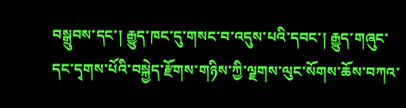བསྒྲུབས་དང་། རྒྱུད་ཁང་དུ་གསང་བ་འདུས་པའི་དབང་། རྒྱུད་གཞུང་དང་དྭགས་པོའི་བསྐྱེད་རྫོགས་གཉིས་ཀྱི་ལྗགས་ལུང་སོགས་ཆོས་བཀའ་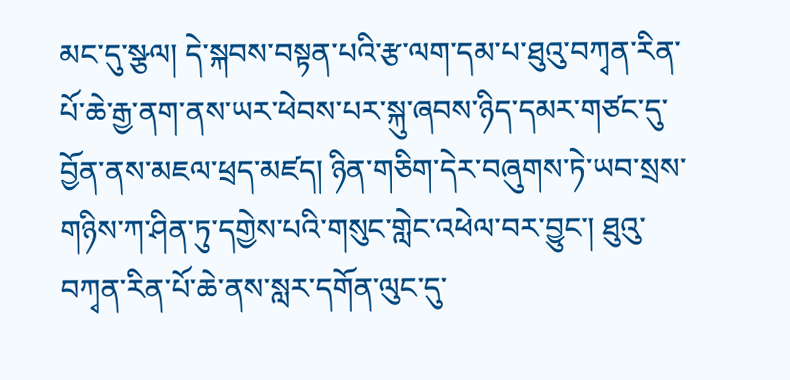མང་དུ་སྩལ། དེ་སྐབས་བསྟན་པའི་རྩ་ལག་དམ་པ་ཐུའུ་བཀྭན་རིན་པོ་ཆེ་རྒྱ་ནག་ནས་ཡར་ཕེབས་པར་སྐུ་ཞབས་ཉིད་དམར་གཙང་དུ་བྱོན་ནས་མཇལ་ཕྲད་མཛད། ཉིན་གཅིག་དེར་བཞུགས་ཏེ་ཡབ་སྲས་གཉིས་ཀ་ཤིན་ཏུ་དགྱེས་པའི་གསུང་གླེང་འཕེལ་བར་བྱུང་། ཐུའུ་བཀྭན་རིན་པོ་ཆེ་ནས་སླར་དགོན་ལུང་དུ་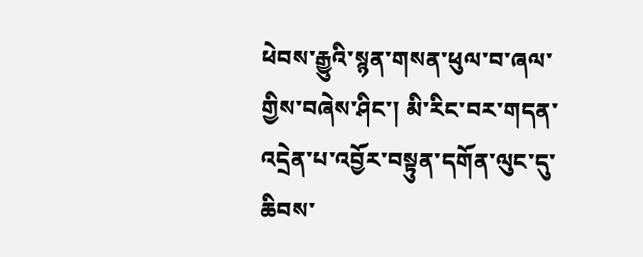ཕེབས་རྒྱུའི་སྙན་གསན་ཕུལ་བ་ཞལ་གྱིས་བཞེས་ཤིང་། མི་རིང་བར་གདན་འདྲེན་པ་འབྱོར་བསྟུན་དགོན་ལུང་དུ་ཆིབས་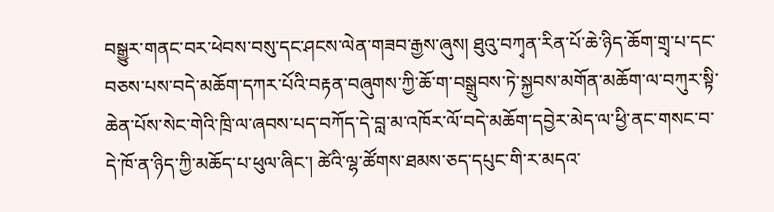བསྒྱུར་གནང་བར་ཕེབས་བསུ་དང་ཤངས་ལེན་གཟབ་རྒྱས་ཞུས། ཐུའུ་བཀྭན་རིན་པོ་ཆེ་ཉིད་ཆོག་གྲྭ་པ་དང་བཅས་པས་བདེ་མཆོག་དཀར་པོའི་བརྟན་བཞུགས་ཀྱི་ཆོ་ག་བསྒྲུབས་ཏེ་སྐྱབས་མགོན་མཆོག་ལ་བཀུར་སྟི་ཆེན་པོས་སེང་གེའི་ཁྲི་ལ་ཞབས་པད་བཀོད་དེ་བླ་མ་འཁོར་ལོ་བདེ་མཆོག་དབྱེར་མེད་ལ་ཕྱི་ནང་གསང་བ་དེ་ཁོ་ན་ཉིད་ཀྱི་མཆོད་པ་ཕུལ་ཞིང་། ཚེའི་ལྷ་ཚོགས་ཐམས་ཅད་དཔུང་གི་ར་མདའ་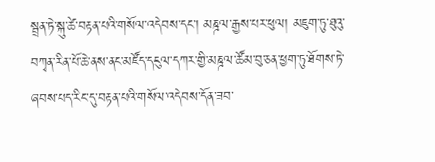སྦྲན་ཏེ་སྐུ་ཚེ་བརྟན་པའི་གསོལ་འདེབས་དང་། མཎྜལ་རྒྱས་པར་ཕུལ། མཇུག་ཏུ་ཐུའུ་བཀྭན་རིན་པོ་ཆེ་ནས་ནང་མཛོད་དངུལ་དཀར་གྱི་མཎྜལ་ཚོམ་བུ་ཅན་ཕྱག་ཏུ་ཐོགས་ཏེ་ཞབས་པད་རིང་དུ་བརྟན་པའི་གསོལ་འདེབས་དོན་ཟབ་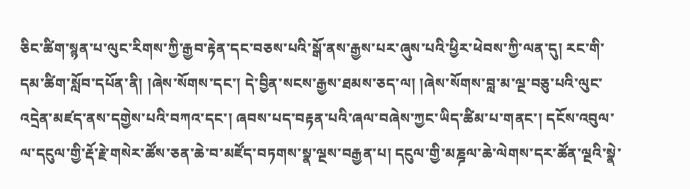ཅིང་ཚིག་སྙན་པ་ལུང་རིགས་ཀྱི་རྒྱབ་རྟེན་དང་བཅས་པའི་སྒོ་ནས་རྒྱས་པར་ཞུས་པའི་ཕྱིར་ཕེབས་ཀྱི་ལན་དུ། རང་གི་དམ་ཚིག་སློབ་དཔོན་ནི། །ཞེས་སོགས་དང་། དེ་བྱིན་སངས་རྒྱས་ཐམས་ཅད་ལ། །ཞེས་སོགས་བླ་མ་ལྔ་བཅུ་པའི་ལུང་འདྲེན་མཛད་ནས་དགྱེས་པའི་བཀའ་དང་། ཞབས་པད་བརྟན་པའི་ཞལ་བཞེས་ཀྱང་ཡིད་ཚིམ་པ་གནང་། དངོས་འབུལ་ལ་དངུལ་གྱི་རྡོ་རྗེ་གསེར་ཚོས་ཅན་ཆེ་བ་མཛོད་བཏགས་སྣ་ལྔས་བརྒྱན་པ། དངུལ་གྱི་མཎྜལ་ཆེ་ལེགས་དར་ཚོན་ལྔའི་སྣེ་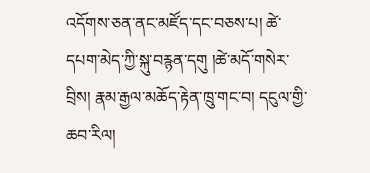འདོགས་ཅན་ནང་མཛོད་དང་བཅས་པ། ཚེ་དཔག་མེད་ཀྱི་སྐུ་བརྙན་དགུ །ཚེ་མདོ་གསེར་བྲིས། རྣམ་རྒྱལ་མཆོད་རྟེན་ཁྲུ་གང་བ། དངུལ་གྱི་ཆབ་རིལ།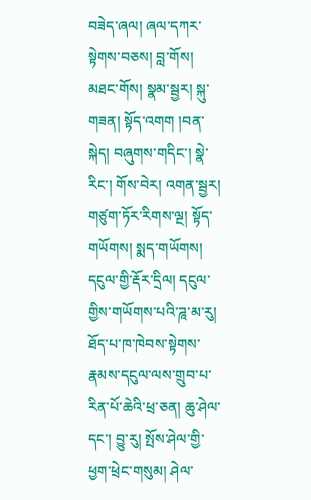བཟེད་ཞལ། ཞལ་དཀར་སྟེགས་བཅས། བླ་གོས། མཐང་གོས། སྣམ་སྦྱར། སྐུ་གཟན། སྟོད་འགག །བན་སྐེད། བཞུགས་གདིང་། སྣེ་རིང་། གོས་བེར། འགན་སྦྱར། གཙུག་ཏོར་རིགས་ལྔ། སྟོད་གཡོགས། སྨད་གཡོགས། དངུལ་གྱི་རྡོར་དྲིལ། དངུལ་གྱིས་གཡོགས་པའི་ཌཱ་མ་རུ། ཐོད་པ་ཁ་ཁེབས་སྟེགས་རྣམས་དངུལ་ལས་གྲུབ་པ་རིན་པོ་ཆེའི་ཕྲ་ཅན། ཆུ་ཤེལ་དང་། བྱུ་རུ། སྤོས་ཤེལ་གྱི་ཕྱག་ཕྲེང་གསུམ། ཤེལ་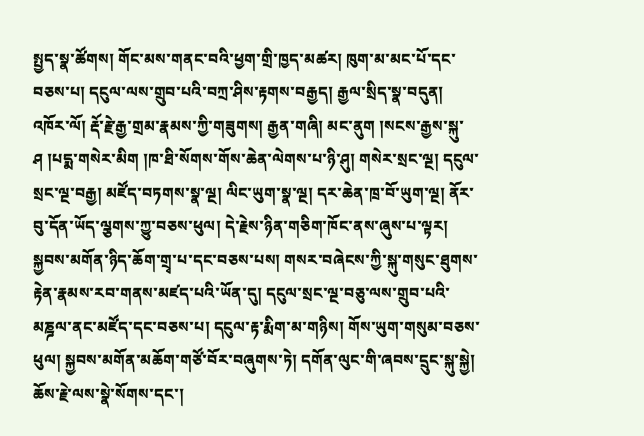སྤྱད་སྣ་ཚོགས། གོང་མས་གནང་བའི་ཕྱག་གྲི་ཁྱད་མཚར། ཁུག་མ་མང་པོ་དང་བཅས་པ། དངུལ་ལས་གྲུབ་པའི་བཀྲ་ཤིས་རྟགས་བརྒྱད། རྒྱལ་སྲིད་སྣ་བདུན། འཁོར་ལོ། རྡོ་རྗེ་རྒྱ་གྲམ་རྣམས་ཀྱི་གཟུགས། རྒྱན་གཞི། མང་ནུག །སངས་རྒྱས་སྐུ་ཤ །པདྨ་གསེར་མིག །ཁ་ཐི་སོགས་གོས་ཆེན་ལེགས་པ་ཉི་ཤུ། གསེར་སྲང་ལྔ། དངུལ་སྲང་ལྔ་བརྒྱ། མཛོད་བཏགས་སྣ་ལྔ། ལིང་ཡུག་སྣ་ལྔ། དར་ཆེན་ཁྲ་བོ་ཡུག་ལྔ། ནོར་བུ་དོན་ཡོད་ལྕགས་ཀྱུ་བཅས་ཕུལ། དེ་རྗེས་ཉིན་གཅིག་ཁོང་ནས་ཞུས་པ་ལྟར། སྐྱབས་མགོན་ཉིད་ཆོག་གྲྭ་པ་དང་བཅས་པས། གསར་བཞེངས་ཀྱི་སྐུ་གསུང་ཐུགས་རྟེན་རྣམས་རབ་གནས་མཛད་པའི་ཡོན་དུ། དངུལ་སྲང་ལྔ་བཅུ་ལས་གྲུབ་པའི་མཎྜལ་ནང་མཛོད་དང་བཅས་པ། དངུལ་རྟ་རྨིག་མ་གཉིས། གོས་ཡུག་གསུམ་བཅས་ཕུལ། སྐྱབས་མགོན་མཆོག་གཙོ་བོར་བཞུགས་ཏེ། དགོན་ལུང་གི་ཞབས་དྲུང་སྐུ་སྐྱེ། ཆོས་རྗེ་ལས་སྣེ་སོགས་དང་།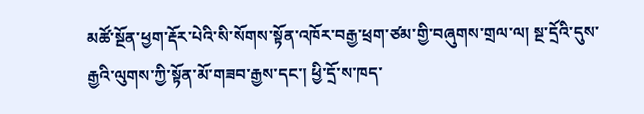མཚོ་སྔོན་ཕྱག་རྡོར་པེའི་སི་སོགས་སྟོན་འཁོར་བརྒྱ་ཕྲག་ཙམ་གྱི་བཞུགས་གྲལ་ལ། སྔ་དྲོའི་དུས་རྒྱའི་ལུགས་ཀྱི་སྟོན་མོ་གཟབ་རྒྱས་དང་། ཕྱི་དྲོ་ས་ཁད་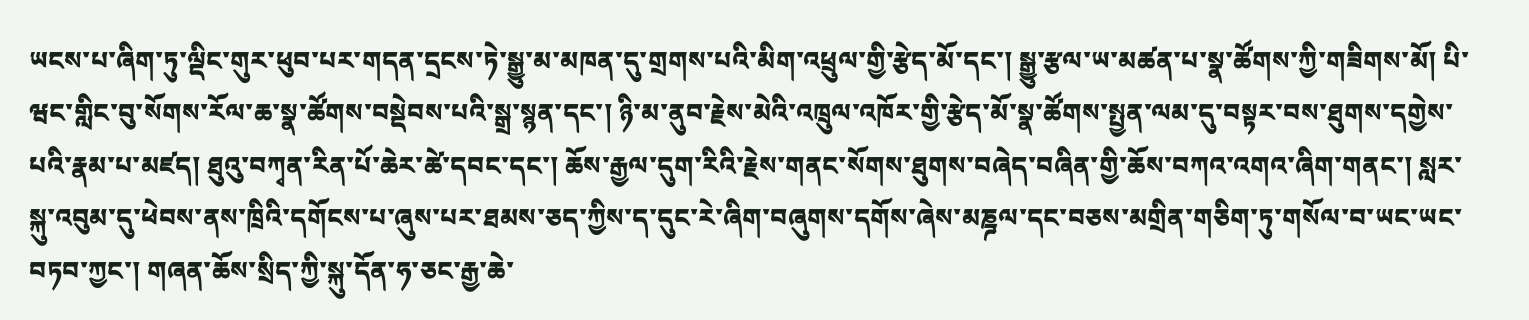ཡངས་པ་ཞིག་ཏུ་ལྡིང་གུར་ཕུབ་པར་གདན་དྲངས་ཏེ་སྒྱུ་མ་མཁན་དུ་གྲགས་པའི་མིག་འཕྲུལ་གྱི་རྩེད་མོ་དང་། སྒྱུ་རྩལ་ཡ་མཚན་པ་སྣ་ཚོགས་ཀྱི་གཟིགས་མོ། པི་ཝང་གླིང་བུ་སོགས་རོལ་ཆ་སྣ་ཚོགས་བསྡེབས་པའི་སྒྲ་སྙན་དང་། ཉི་མ་ནུབ་རྗེས་མེའི་འཁྲུལ་འཁོར་གྱི་རྩེད་མོ་སྣ་ཚོགས་སྤྱན་ལམ་དུ་བསྟར་བས་ཐུགས་དགྱེས་པའི་རྣམ་པ་མཛད། ཐུའུ་བཀྭན་རིན་པོ་ཆེར་ཚེ་དབང་དང་། ཆོས་རྒྱལ་དུག་རིའི་རྗེས་གནང་སོགས་ཐུགས་བཞེད་བཞིན་གྱི་ཆོས་བཀའ་འགའ་ཞིག་གནང་། སླར་སྐུ་འབུམ་དུ་ཕེབས་ནས་ཁྲིའི་དགོངས་པ་ཞུས་པར་ཐམས་ཅད་ཀྱིས་ད་དུང་རེ་ཞིག་བཞུགས་དགོས་ཞེས་མཎྜལ་དང་བཅས་མགྲིན་གཅིག་ཏུ་གསོལ་བ་ཡང་ཡང་བཏབ་ཀྱང་། གཞན་ཆོས་སྲིད་ཀྱི་སྐུ་དོན་ཧ་ཅང་རྒྱ་ཆེ་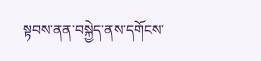སྟབས་ནན་བསྐྱེད་ནས་དགོངས་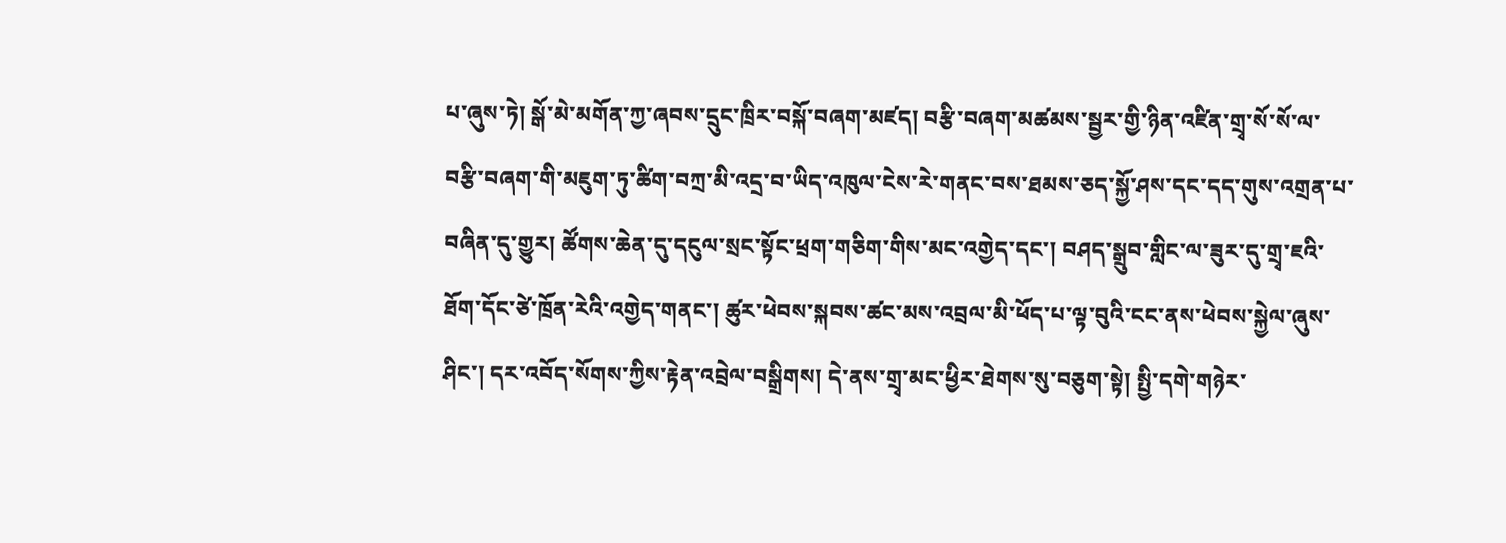པ་ཞུས་ཏེ། སྒོ་མེ་མགོན་ཀྱ་ཞབས་དྲུང་ཁྲིར་བསྐོ་བཞག་མཛད། བརྩི་བཞག་མཚམས་སྦྱར་གྱི་ཉིན་འཛིན་གྲྭ་སོ་སོ་ལ་བརྩི་བཞག་གི་མཇུག་ཏུ་ཚིག་བཀྲ་མི་འདྲ་བ་ཡིད་འཁུལ་ངེས་རེ་གནང་བས་ཐམས་ཅད་སྐྱོ་ཤས་དང་དད་གུས་འགྲན་པ་བཞིན་དུ་གྱུར། ཚོགས་ཆེན་དུ་དངུལ་སྲང་སྟོང་ཕྲག་གཅིག་གིས་མང་འགྱེད་དང་། བཤད་སྒྲུབ་གླིང་ལ་ཟུར་དུ་གྲྭ་ཇའི་ཐོག་དོང་ཙེ་ཁྲོན་རེའི་འགྱེད་གནང་། ཚུར་ཕེབས་སྐབས་ཚང་མས་འབྲལ་མི་ཕོད་པ་ལྟ་བུའི་ངང་ནས་ཕེབས་སྐྱེལ་ཞུས་ཤིང་། དར་འབོད་སོགས་ཀྱིས་རྟེན་འབྲེལ་བསྒྲིགས། དེ་ནས་གྲྭ་མང་ཕྱིར་ཐེགས་སུ་བཅུག་སྟེ། སྤྱི་དགེ་གཉེར་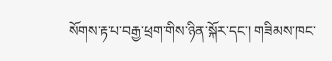སོགས་རྟ་པ་བརྒྱ་ཕྲག་གིས་ཉིན་སྐོར་དང་། གཟིམས་ཁང་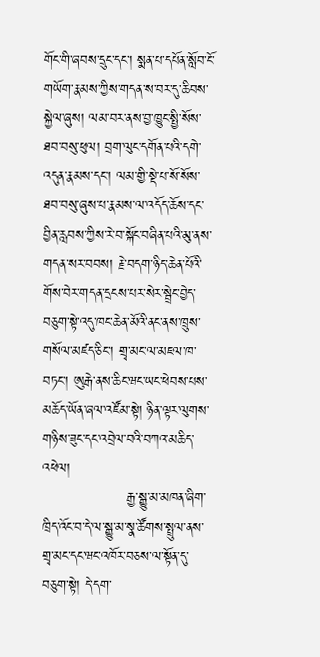གོང་གི་ཞབས་དྲུང་དང་། སྨན་པ་དཔོན་སློབ་ངོ་གཡོག་རྣམས་ཀྱིས་གདན་ས་བར་དུ་ཆིབས་སྐྱེལ་ཞུས། ལམ་བར་ནས་བྱ་ཁྱུང་སྤྱི་སོས་ཐབ་བསུ་ཕུལ། བྲག་ལུང་དགོན་པའི་དགེ་འདུན་རྣམས་དང་། ལམ་གྱི་སྡེ་པ་སོ་སོས་ཐབ་བསུ་ཞུས་པ་རྣམས་ལ་འདོད་ཆོས་དང་བྱིན་རླབས་ཀྱིས་རེ་བ་སྐོང་བཞིན་པའི་མུ་ནས་གདན་སར་བབས། རྗེ་བདག་ཉིད་ཆེན་པོའི་གོས་བེར་གདན་དྲངས་པར་སེར་སྦྲེང་བྱེད་བཅུག་སྟེ་འདུ་ཁང་ཆེན་མོའི་ནང་ནས་ཁྲུས་གསོལ་མཛད་ཅིང་། གྲྭ་མང་ལ་མཇལ་ཁ་བཏང་། ཨུརྒེ་ནས་ཆིང་ཝང་ཡང་ཕེབས་པས་མཆོད་ཡོན་ཞལ་འཛོམ་སྟེ། ཉིན་ལྟར་ལུགས་གཉིས་ཟུང་དང་འབྲེལ་བའི་བཀའ་མཆིད་འཕེལ།
                  རྒྱ་སྒྱུ་མ་མཁན་ཞིག་ཁྲིད་འོང་བ་དེ་ལ་སྒྱུ་མ་སྣ་ཚོགས་སྤྲུལ་ནས་གྲྭ་མང་དང་ཝང་འཁོར་བཅས་ལ་སྟོན་དུ་བཅུག་སྟེ། དེ་དག་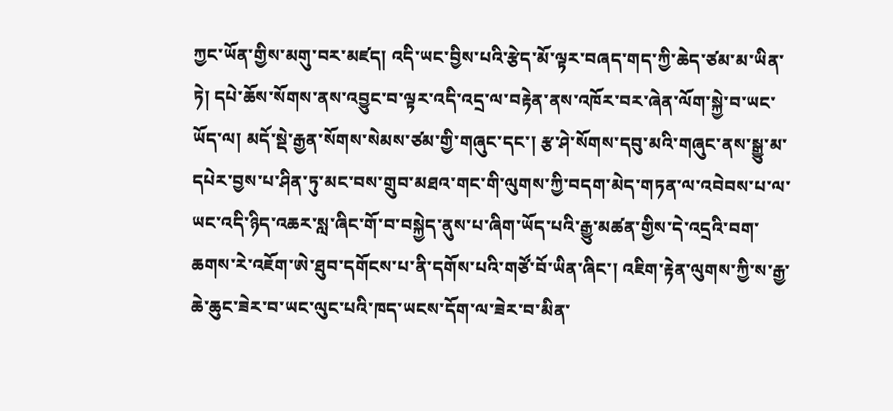ཀྱང་ཡོན་གྱིས་མགུ་བར་མཛད། འདི་ཡང་བྱིས་པའི་རྩེད་མོ་ལྟར་བཞད་གད་ཀྱི་ཆེད་ཙམ་མ་ཡིན་ཏེ། དཔེ་ཆོས་སོགས་ནས་འབྱུང་བ་ལྟར་འདི་འདྲ་ལ་བརྟེན་ནས་འཁོར་བར་ཞེན་ལོག་སྐྱེ་བ་ཡང་ཡོད་ལ། མདོ་སྡེ་རྒྱན་སོགས་སེམས་ཙམ་གྱི་གཞུང་དང་། རྩ་ཤེ་སོགས་དབུ་མའི་གཞུང་ནས་སྒྱུ་མ་དཔེར་བྱས་པ་ཤིན་ཏུ་མང་བས་གྲུབ་མཐའ་གང་གི་ལུགས་ཀྱི་བདག་མེད་གཏན་ལ་འབེབས་པ་ལ་ཡང་འདི་ཉིད་འཆར་སླ་ཞིང་གོ་བ་བསྐྱེད་ནུས་པ་ཞིག་ཡོད་པའི་རྒྱུ་མཚན་གྱིས་དེ་འདྲའི་བག་ཆགས་རེ་འཇོག་ཨེ་ཐུབ་དགོངས་པ་ནི་དགོས་པའི་གཙོ་བོ་ཡིན་ཞིང་། འཇིག་རྟེན་ལུགས་ཀྱི་ས་རྒྱ་ཆེ་ཆུང་ཟེར་བ་ཡང་ལུང་པའི་ཁད་ཡངས་དོག་ལ་ཟེར་བ་མིན་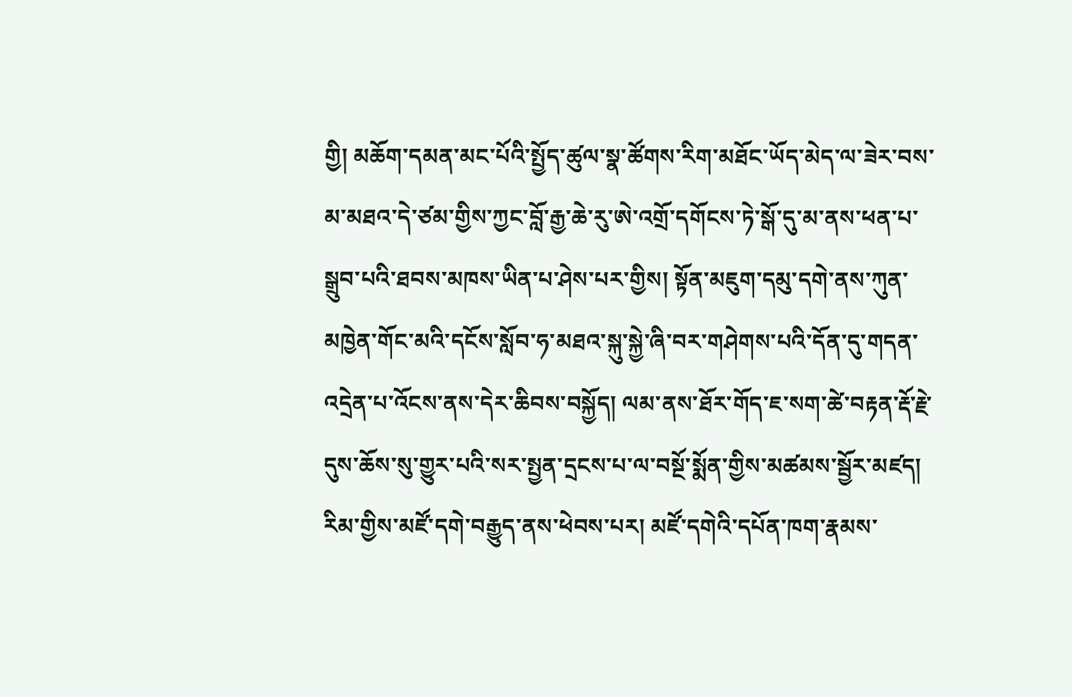གྱི། མཆོག་དམན་མང་པོའི་སྤྱོད་ཚུལ་སྣ་ཚོགས་རིག་མཐོང་ཡོད་མེད་ལ་ཟེར་བས་མ་མཐའ་དེ་ཙམ་གྱིས་ཀྱང་བློ་རྒྱ་ཆེ་རུ་ཨེ་འགྲོ་དགོངས་ཏེ་སྒོ་དུ་མ་ནས་ཕན་པ་སྒྲུབ་པའི་ཐབས་མཁས་ཡིན་པ་ཤེས་པར་གྱིས། སྟོན་མཇུག་དམུ་དགེ་ནས་ཀུན་མཁྱེན་གོང་མའི་དངོས་སློབ་ཧ་མཐའ་སྐུ་སྐྱེ་ཞི་བར་གཤེགས་པའི་དོན་དུ་གདན་འདྲེན་པ་འོངས་ནས་དེར་ཆིབས་བསྐྱོད། ལམ་ནས་ཐོར་གོད་ཇ་སག་ཚེ་བརྟན་རྡོ་རྗེ་དུས་ཆོས་སུ་གྱུར་པའི་སར་སྤྱན་དྲངས་པ་ལ་བསྔོ་སྨོན་གྱིས་མཚམས་སྦྱོར་མཛད། རིམ་གྱིས་མཛོ་དགེ་བརྒྱུད་ནས་ཕེབས་པར། མཛོ་དགེའི་དཔོན་ཁག་རྣམས་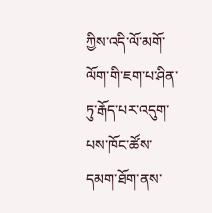ཀྱིས་འདི་ལོ་མགོ་ལོག་གི་ཇག་པ་ཤིན་ཏུ་རྒོད་པར་འདུག་པས་ཁོང་ཚོས་དམག་ཐོག་ནས་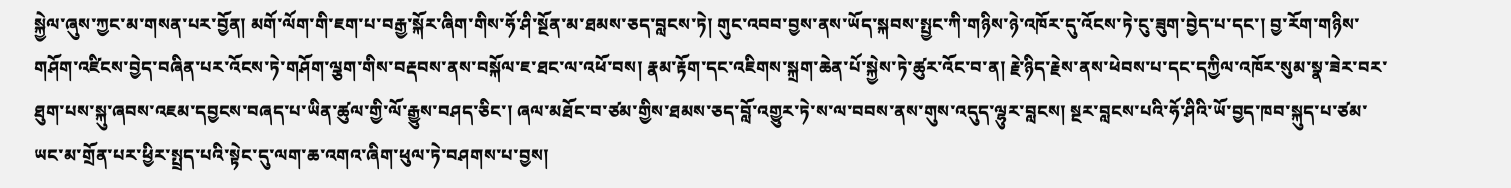སྐྱེལ་ཞུས་ཀྱང་མ་གསན་པར་བྱོན། མགོ་ལོག་གི་ཇག་པ་བརྒྱ་སྐོར་ཞིག་གིས་ཧོ་ཤི་སྔོན་མ་ཐམས་ཅད་བླངས་ཏེ། གུང་འབབ་བྱས་ནས་ཡོད་སྐབས་སྤྱང་ཀི་གཉིས་ཉེ་འཁོར་དུ་འོངས་ཏེ་ངུ་ཟུག་བྱེད་པ་དང་། བྱ་རོག་གཉིས་གཤོག་འཛིངས་བྱེད་བཞིན་པར་འོངས་ཏེ་གཤོག་ལྕག་གིས་བརྡབས་ནས་བསྐོལ་ཇ་ཐང་ལ་འཕོ་བས། རྣམ་རྟོག་དང་འཇིགས་སྐྲག་ཆེན་པོ་སྐྱེས་ཏེ་ཚུར་འོང་བ་ན། རྗེ་ཉིད་རྗེས་ནས་ཕེབས་པ་དང་དཀྱིལ་འཁོར་སུམ་སྣ་ཟེར་བར་ཐུག་པས་སྐུ་ཞབས་འཇམ་དབྱངས་བཞད་པ་ཡིན་ཚུལ་གྱི་ལོ་རྒྱུས་བཤད་ཅིང་། ཞལ་མཐོང་བ་ཙམ་གྱིས་ཐམས་ཅད་བློ་འགྱུར་ཏེ་ས་ལ་བབས་ནས་གུས་འདུད་ལྷུར་བླངས། སྔར་བླངས་པའི་ཧོ་ཤིའི་ཡོ་བྱད་ཁབ་སྐུད་པ་ཙམ་ཡང་མ་གྲོན་པར་ཕྱིར་སྤྲད་པའི་སྟེང་དུ་ལག་ཆ་འགའ་ཞིག་ཕུལ་ཏེ་བཤགས་པ་བྱས།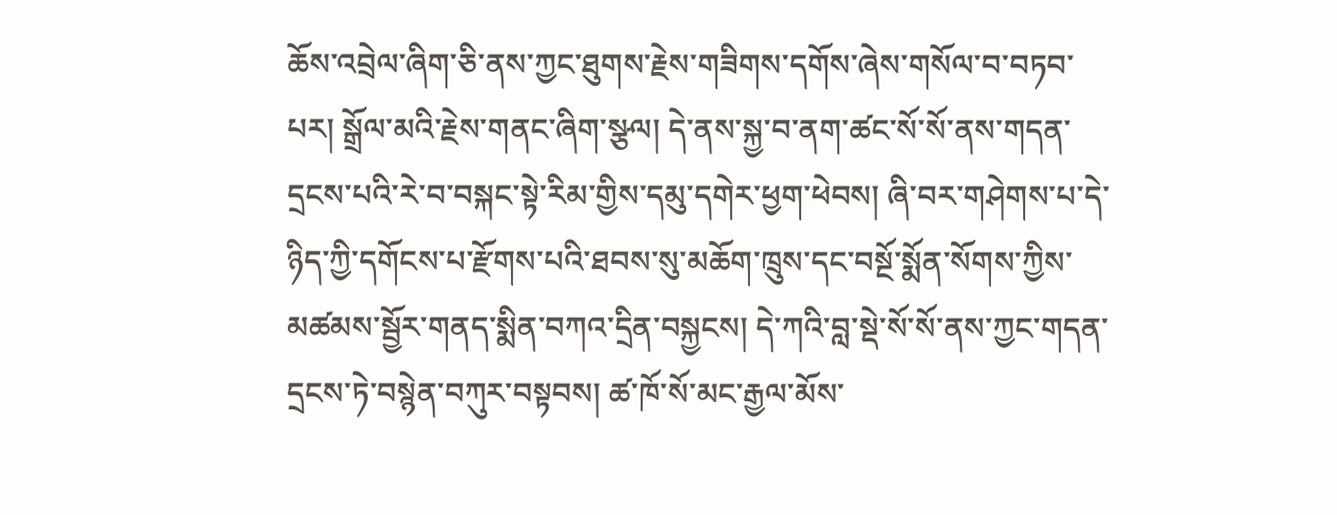ཆོས་འབྲེལ་ཞིག་ཅི་ནས་ཀྱང་ཐུགས་རྗེས་གཟིགས་དགོས་ཞེས་གསོལ་བ་བཏབ་པར། སྒྲོལ་མའི་རྗེས་གནང་ཞིག་སྩལ། དེ་ནས་སྐྱ་བ་ནག་ཚང་སོ་སོ་ནས་གདན་དྲངས་པའི་རེ་བ་བསྐང་སྟེ་རིམ་གྱིས་དམུ་དགེར་ཕྱག་ཕེབས། ཞི་བར་གཤེགས་པ་དེ་ཉིད་ཀྱི་དགོངས་པ་རྫོགས་པའི་ཐབས་སུ་མཆོག་ཁྲུས་དང་བསྔོ་སྨོན་སོགས་ཀྱིས་མཚམས་སྦྱོར་གནད་སྨིན་བཀའ་དྲིན་བསྐྱངས། དེ་ཀའི་བླ་སྡེ་སོ་སོ་ནས་ཀྱང་གདན་དྲངས་ཏེ་བསྙེན་བཀུར་བསྟབས། ཚ་ཁོ་སོ་མང་རྒྱལ་མོས་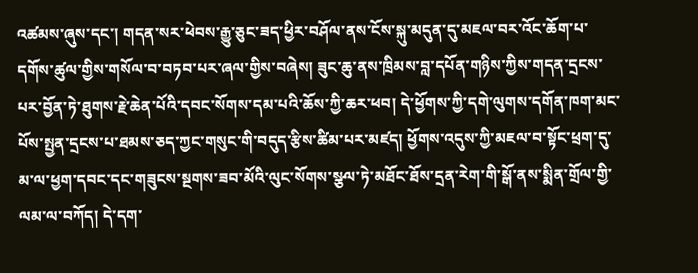འཚམས་ཞུས་དང་། གདན་སར་ཕེབས་རྒྱུ་ཅུང་ཟད་ཕྱིར་བཤོལ་ནས་ངོས་སྐུ་མདུན་དུ་མཇལ་བར་འོང་ཆོག་པ་དགོས་ཚུལ་གྱིས་གསོལ་བ་བཏབ་པར་ཞལ་གྱིས་བཞེས། ཟུང་ཆུ་ནས་ཁྲིམས་བླ་དཔོན་གཉིས་ཀྱིས་གདན་དྲངས་པར་བྱོན་ཏེ་ཐུགས་རྗེ་ཆེན་པོའི་དབང་སོགས་དམ་པའི་ཆོས་ཀྱི་ཆར་ཕབ། དེ་ཕྱོགས་ཀྱི་དགེ་ལུགས་དགོན་ཁག་མང་པོས་སྤྱན་དྲངས་པ་ཐམས་ཅད་ཀྱང་གསུང་གི་བདུད་རྩིས་ཚིམ་པར་མཛད། ཕྱོགས་འདུས་ཀྱི་མཇལ་བ་སྟོང་ཕྲག་དུ་མ་ལ་ཕྱག་དབང་དང་གཟུངས་སྔགས་ཟབ་མོའི་ལུང་སོགས་སྩལ་ཏེ་མཐོང་ཐོས་དྲན་རེག་གི་སྒོ་ནས་སྨིན་གྲོལ་གྱི་ལམ་ལ་བཀོད། དེ་དག་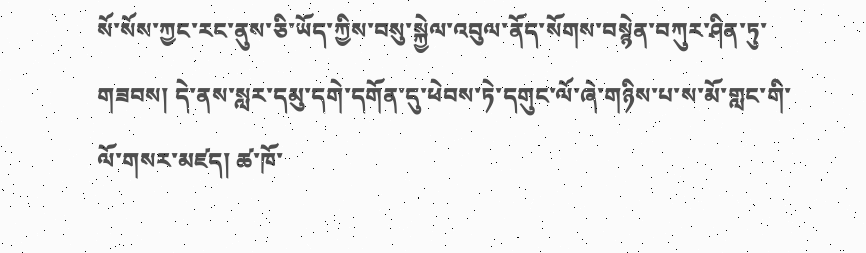སོ་སོས་ཀྱང་རང་ནུས་ཅི་ཡོད་ཀྱིས་བསུ་སྐྱེལ་འབུལ་ནོད་སོགས་བསྙེན་བཀུར་ཤིན་ཏུ་གཟབས། དེ་ནས་སླར་དམུ་དགེ་དགོན་དུ་ཕེབས་ཏེ་དགུང་ལོ་ཞེ་གཉིས་པ་ས་མོ་གླང་གི་ལོ་གསར་མཛད། ཚ་ཁོ་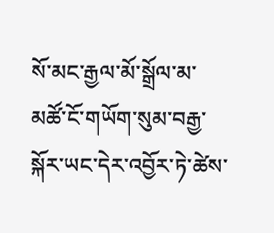སོ་མང་རྒྱལ་མོ་སྒྲོལ་མ་མཚོ་ངོ་གཡོག་སུམ་བརྒྱ་སྐོར་ཡང་དེར་འབྱོར་ཏེ་ཚེས་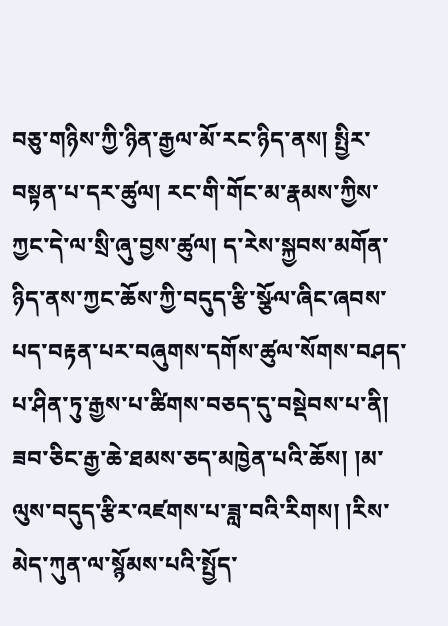བཅུ་གཉིས་ཀྱི་ཉིན་རྒྱལ་མོ་རང་ཉིད་ནས། སྤྱིར་བསྟན་པ་དར་ཚུལ། རང་གི་གོང་མ་རྣམས་ཀྱིས་ཀྱང་དེ་ལ་སྲི་ཞུ་བྱས་ཚུལ། ད་རེས་སྐྱབས་མགོན་ཉིད་ནས་ཀྱང་ཆོས་ཀྱི་བདུད་རྩི་སྩོལ་ཞིང་ཞབས་པད་བརྟན་པར་བཞུགས་དགོས་ཚུལ་སོགས་བཤད་པ་ཤིན་ཏུ་རྒྱས་པ་ཚིགས་བཅད་དུ་བསྡེབས་པ་ནི། ཟབ་ཅིང་རྒྱ་ཆེ་ཐམས་ཅད་མཁྱེན་པའི་ཆོས། །མ་ལུས་བདུད་རྩིར་འཛགས་པ་ཟླ་བའི་རིགས། །རིས་མེད་ཀུན་ལ་སྙོམས་པའི་སྤྱོད་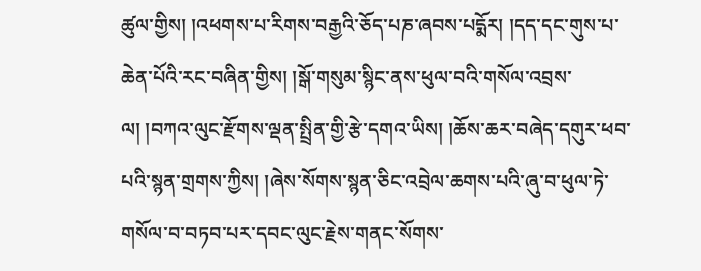ཚུལ་གྱིས། །འཕགས་པ་རིགས་བརྒྱའི་ཅོད་པཎ་ཞབས་པདྨོར། །དད་དང་གུས་པ་ཆེན་པོའི་རང་བཞིན་གྱིས། །སྒོ་གསུམ་སྙིང་ནས་ཕུལ་བའི་གསོལ་འབྲས་ལ། །བཀའ་ལུང་རྫོགས་ལྡན་སྤྲིན་གྱི་རྩེ་དགའ་ཡིས། །ཆོས་ཆར་བཞེད་དགུར་ཕབ་པའི་སྙན་གྲགས་ཀྱིས། །ཞེས་སོགས་སྙན་ཅིང་འབྲེལ་ཆགས་པའི་ཞུ་བ་ཕུལ་ཏེ་གསོལ་བ་བཏབ་པར་དབང་ལུང་རྗེས་གནང་སོགས་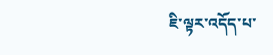ཇི་ལྟར་འདོད་པ་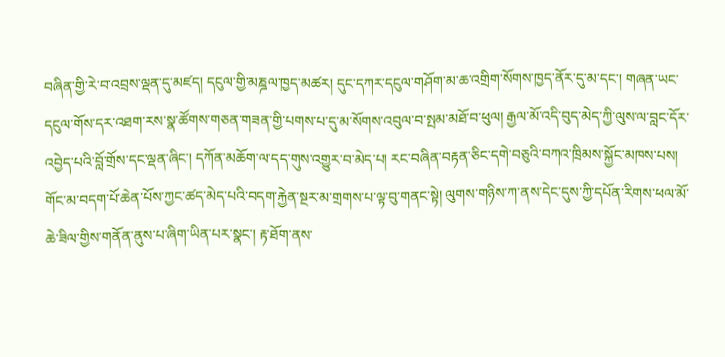བཞིན་གྱི་རེ་བ་འབྲས་ལྡན་དུ་མཛད། དངུལ་གྱི་མཎྜལ་ཁྱད་མཚར། དུང་དཀར་དངུལ་གཤོག་མ་ཆ་འགྲིག་སོགས་ཁྱད་ནོར་དུ་མ་དང་། གཞན་ཡང་དངུལ་གོས་དར་འཐག་རས་སྣ་ཚོགས་གཅན་གཟན་གྱི་པགས་པ་དུ་མ་སོགས་འབུལ་བ་སྤམ་མཐོ་བ་ཕུལ། རྒྱལ་མོ་འདི་བུད་མེད་ཀྱི་ལུས་ལ་བླང་དོར་འབྱེད་པའི་བློ་གྲོས་དང་ལྡན་ཞིང་། དཀོན་མཆོག་ལ་དད་གུས་འགྱུར་བ་མེད་པ། རང་བཞིན་བརྟན་ཅིང་དགེ་བཅུའི་བཀའ་ཁྲིམས་སྐྱོང་མཁས་པས། གོང་མ་བདག་པོ་ཆེན་པོས་ཀྱང་ཚད་མེད་པའི་བདག་རྐྱེན་སྔར་མ་གྲགས་པ་ལྟ་བུ་གནང་སྟེ། ལུགས་གཉིས་ཀ་ནས་དེང་དུས་ཀྱི་དཔོན་རིགས་ཕལ་མོ་ཆེ་ཟིལ་གྱིས་གནོན་ནུས་པ་ཞིག་ཡིན་པར་སྣང་། རྟ་ཐོག་ནས་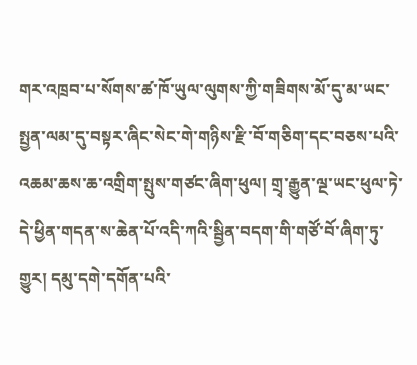གར་འཁྲབ་པ་སོགས་ཚ་ཁོ་ཡུལ་ལུགས་ཀྱི་གཟིགས་མོ་དུ་མ་ཡང་སྤྱན་ལམ་དུ་བསྟར་ཞིང་སེང་གེ་གཉིས་རྫི་བོ་གཅིག་དང་བཅས་པའི་འཆམ་ཆས་ཆ་འགྲིག་སྤུས་གཙང་ཞིག་ཕུལ། གྲྭ་རྒྱུན་ལྔ་ཡང་ཕུལ་ཏེ་དེ་ཕྱིན་གདན་ས་ཆེན་པོ་འདི་ཀའི་སྦྱིན་བདག་གི་གཙོ་བོ་ཞིག་ཏུ་གྱུར། དམུ་དགེ་དགོན་པའི་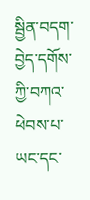སྦྱིན་བདག་བྱེད་དགོས་ཀྱི་བཀའ་ཕེབས་པ་ཡང་དང་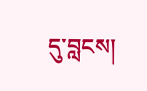དུ་བླངས།